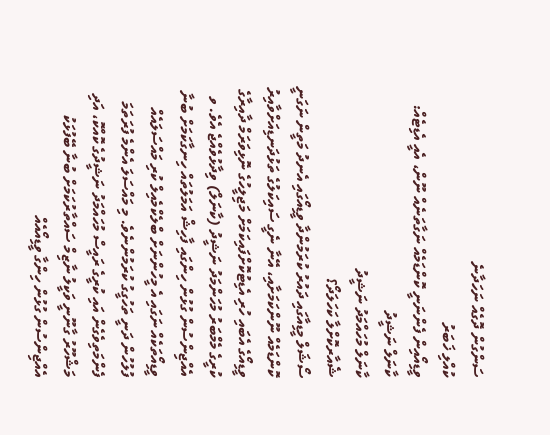ސަންގުން ދޮގެއް ނަހަދާނެ
ކުއްލި ޚަބަރު
ވީޑިއޯއިން ފެންނަނީ ކޮންޑަމެއް ނަގާތަނެއް ނޫން، އެއީ އެޑިޓެއް: ކާނަލް ނަޝީދު
ކާނަލް މުހައްމަދު ނަޝީދު
ޝެއާރކޮށްލާ ކަހަލަދޯ؟
ސޯޝަލް މީޑިއާގައި ދައުރު ކުރަމުންދާ ވީޑިއޯގައި އެނދު މަތީން ނަގަނީ ކޮންޑަމެއް ނޫންކަމަށާއި، އޭނާ ނެގީ ސައިކަލުގެ ތަޅުދަނޑިއަށްވާއިރު ވީޑިއޯގެ އެބައި ހުރި އެޑިޓުކޮށްފައިކަމަށް މަޖިލީހުގެ ނޮޅިވަރަމް ދާއިރާގެ ކުރީގެ މެމްބަރު މުހަންމަދު ނަޝީދު (ކާނަލް) ވިދާޅުވެއްޖެ އެވެ. ވ
އެއްޖިންސުން ގުޅުން ހިންގައި ފާހިޝް އަމަލުތައް ހިނގާކަމަށް ބުނާ ވީޑިއޯތަކެއް ނަގައި އެ މީހުންނަށް ބްލެކްމެއިލް ކުރި މައްސަލައެއް ފުލުހުން ދަނީ ތަހުގީގު ކުރަމުންނެވެ. މި މައްސަލަ އެންމެ ފުރަތަމަ ފެންމަތިވެގެން އައި ކުރީގެ ރައީސް މުހައްމަދު ނަޝީދުގެ ކޮއްކޮ، އަދި މަޝްހޫރު ގާނޫނީ ވަކީލު ނާޒިމް ސައްތާރުކަމަށް ބުނާ ބޭފުޅަކު އެއްޖިންސުން ގުޅުން ހިންގާ ވީޑިއޯއެއް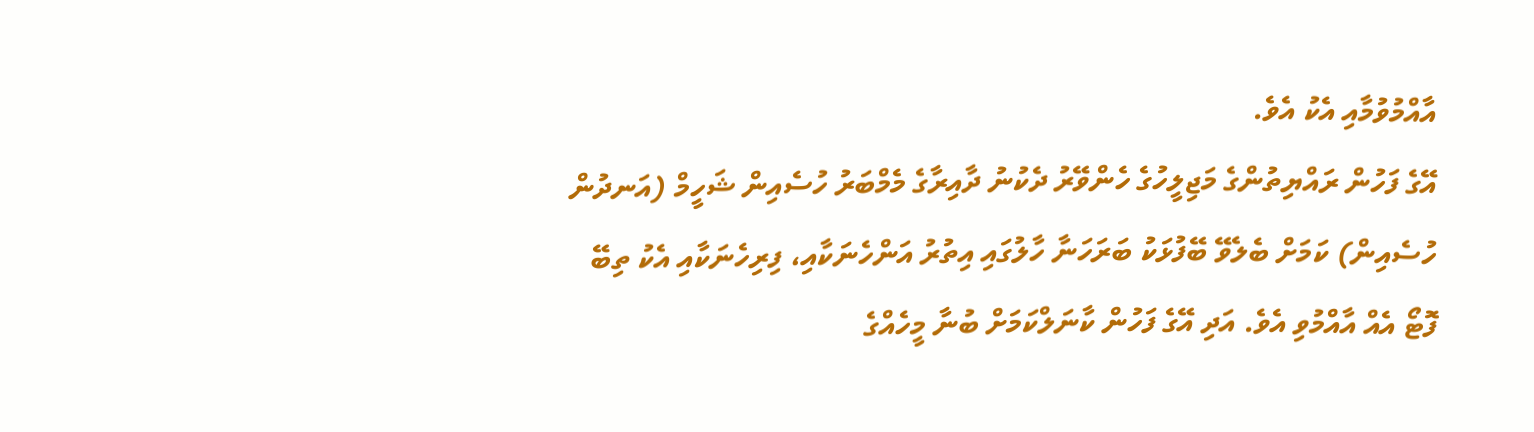އާއްމުވުމާއި އެކު އެވެ.
އޭގެ ފަހުން ރައްޔިތުންގެ މަޖިލީހުގެ ހެންވޭރު ދެކުނު ދާއިރާގެ މެމްބަރު ހުސެއިން ޝަހީމް (އަނދުން ހުސެއިން) ކަމަށް ބެލެވޭ ބޭފުޅަކު ބަރަހަނާ ހާލުގައި އިތުރު އަންހެނަކާއި، ފިރިހެނަކާއި އެކު ތިބޭ ފޮޓޯ އެއް އާއްމުވި އެވެ. އަދި އޭގެ ފަހުން ކާނަލްކަމަށް ބުނާ މީހެއްގެ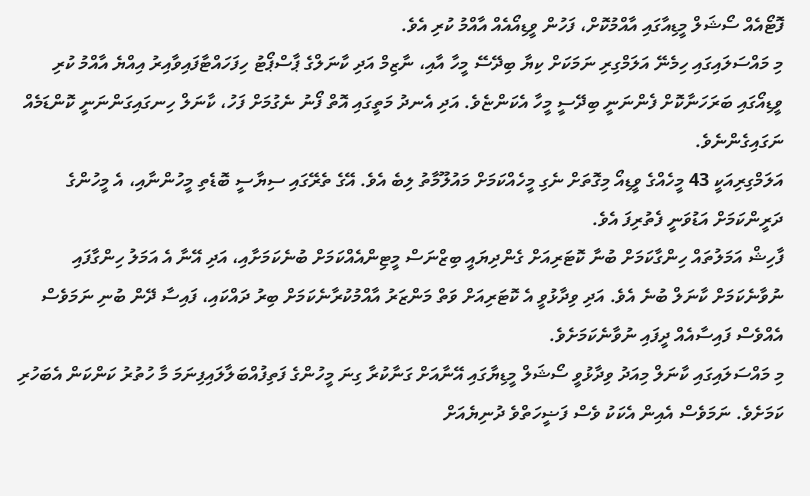ފޮޓޯއެއް ސޯޝަލް މީޑިއާގައި އާއްމުކޮށް، ފަހުން ވީޑިއޯއެއް އާއްމު ކުރި އެވެ.
މި މައްސަލައިގައި ހިމެނޭ އަލަމްގިރި ނަމަކަށް ކިޔާ ބިދޭސޭ މީހާ އާއި، ނާޒިމް އަދި ކާނަލްގެ ޕާސްޕޯޓު ހިފަހައްޓާފައިވާއިރު އިއްޔެ އާއްމު ކުރި ވީޑިއޯގައި ބަރަހަނާކޮށް ފެންނަނީ ބިދޭސީ މީހާ އެކަންޏެވެ. އަދި އެނދު މަތީގައި އޮތް ފޯނު ނެގުމަށް ފަހު، ކާނަލް ހިނގައިގަންނަނީ ކޮންޑަމެއް ނަގައިގެންނެވެ.
އަލަމްގިރިއަކީ 43 މީހެއްގެ ވީޑިއޯ މިގޮތަށް ނެގި މީހެއްކަމަށް މައުލޫމާތު ލިބެ އެވެ. އޭގެ ތެރޭގައި ސިޔާސީ ބޮޑެތި މީހުންނާއި، އެ މީހުންގެ ދަރީންކަމަށް އަޑުވަނީ ފެތުރިފަ އެވެ.
ފާހިޝް އަމަލުތައް ހިންގާކަމަށް ބުނާ ކޮޓަރިއަށް ގެންދިޔައީ ބިޒްނަސް މީޓިންއެއްކަމަށް ބުނެކަމަށާއި، އަދި އޭނާ އެ އަމަލު ހިންގާފައި ނުވާނެކަމަށް ކާނަލް ބުނެ އެވެ. އަދި ވިދާޅުވީ އެ ކޮޓަރިއަށް ވަތް މަންޒަރު އާއްމުކުރާނެކަމަށް ބިރު ދައްކައި، ފައިސާ ދޭން ބުނި ނަމަވެސް އެއްވެސް ފައިސާއެއް ދީފައި ނުވާނެކަމަށެވެ.
މި މައްސަލައިގައި ކާނަލް މިއަދު ވިދާޅުވީ ސޯޝަލް މީޑިޔާގައި އޭނާއަށް ގަނާކުރާ ގިނަ މީހުންގެ ފަތިފުއްބަލާލައިފިނަމަ މާ ހުތުރު ކަންކަން އެބަހުރި ކަމަށެވެ. ނަމަވެސް އެއިން އެކަކު ވެސް ފަޟީހަތްވެ ދުނިޔެއަށް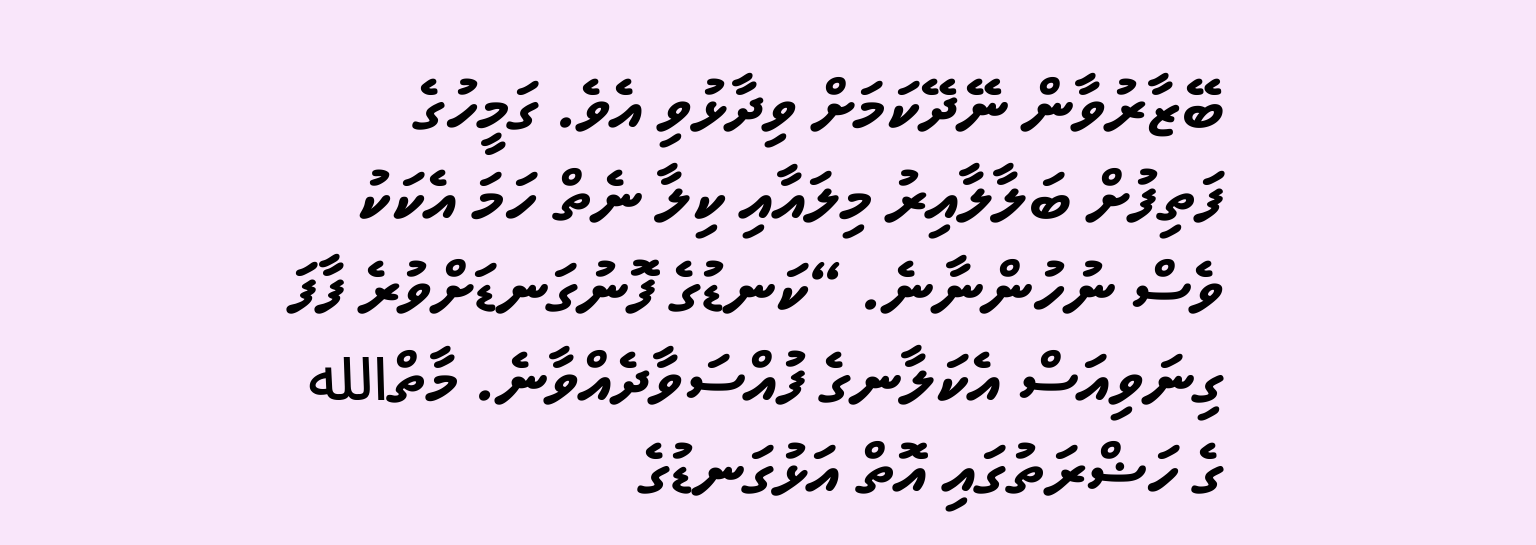ބޭޒާރުވާން ނޭދޭކަމަށް ވިދާޅުވި އެވެ. ގަމީހުގެ ފަތިފުށް ބަލާލާއިރު މިލައާއި ކިލާ ނެތް ހަމަ އެކަކު ވެސް ނުހުންނާނެ. “ކަނޑުގެ ފޮނުގަނޑަށްވުރެ ފާފަ ގިނަވިއަސް އެކަލާނގެ ފުއްސަވާދެއްވާނެ. މާތްالله ގެ ހަޟްރަތުގައި އޮތް އަޅުގަނޑުގެ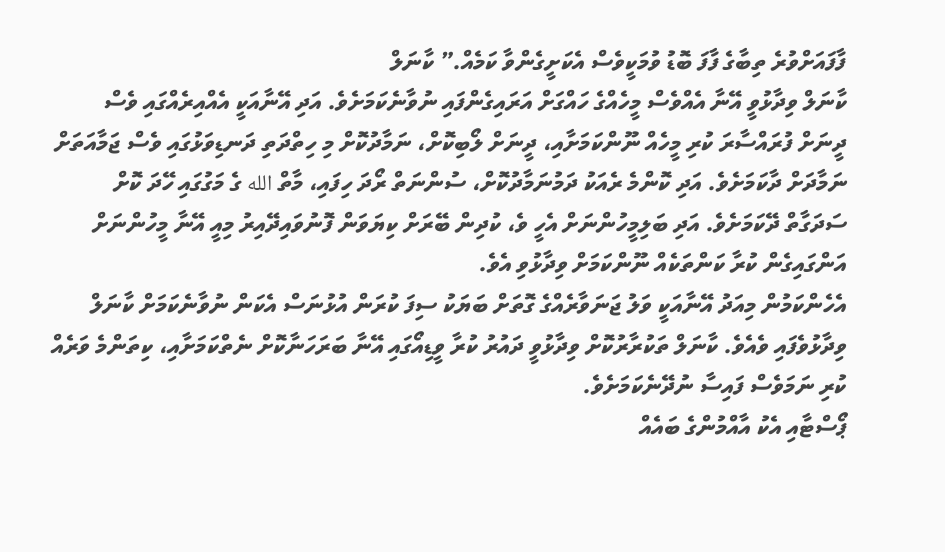ފާފައަށްވުރެ ތިބާގެ ފާފަ ބޮޑު ވުމަކީވެސް އެކަށީގެންވާ ކަމެއް.” ކާނަލް
ކާނަލް ވިދާޅުވީ އޭނާ އެއްވެސް މީހެއްގެ ހައްގަށް އަރައިގެންފައި ނުވާނެކަމަށެވެ. އަދި އޭނާއަކީ އެއްއިރެއްގައި ވެސް ދީނަށް ފުރައްސާރަ ކުރި މީހެއް ނޫންކަމަށާއި، ދީނަށް ލޯބިކޮށް، ނަމާދުކޮށް މި ހިތްދަތި ދަނޑިވަޅުގައި ވެސް ޖަމާއަތަށް ނަމާދަށް ދާކަމަށެވެ. އަދި ކޮންމެ ރެއަކު ދަމުނަމާދުކޮށް، ސުންނަތް ރޯދަ ހިފައި، މާތް الله ގެ މަގުގައި ހޭދަ ކޮށް ސަދަގާތް ދޭކަމަށެވެ. އަދި ބަލިމީހުންނަށް އެހީ ވެ، ކުދިން ބޭރަށް ކިޔަވަން ފޮނުވައިދޭއިރު މިއީ އޭނާ މީހުންނަށް އަންގައިގެން ކުރާ ކަންތަކެއް ނޫންކަމަށް ވިދާޅުވި އެވެ.
އެހެންކަމުން މިއަދު އޭނާއަކީ ވަލު ޖަނަވާރެއްގެ ގޮތަށް ބަޔަކު ސިފަ ކުރަން އުޅުނަސް އެކަން ނުވާނެކަމަށް ކާނަލް ވިދާޅުވެފައި ވެއެވެ. ކާނަލް ތަކުރާރުކޮށް ވިދާޅުވީ ދައުރު ކުރާ ވީޑިއޯގައި އޭނާ ބަރަހަނާކޮށް ނެތްކަމަށާއި، ކިތަންމެ ވަރެއް ކުރި ނަމަވެސް ފައިސާ ނުދޭނެކަމަށެވެ.
ޕޯސްޓާއި އެކު އާއްމުންގެ ބައެއް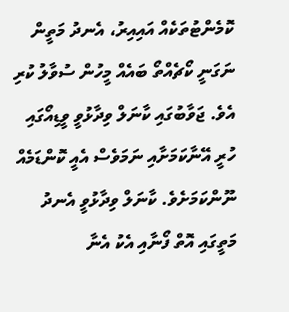ކޮމެންޓުތަކެއް އައިއިރު، އެނދު މަތީން ނަގަނީ ކޯޗެއްތޯ ބައެއް މީހުން ސުވާލު ކުރި އެވެ. ޖަވާބުގައި ކާނަލް ވިދާޅުވީ ވީޑިއޯގައި ހުރީ އޭނާކަމަށާއި ނަމަވެސް އެއީ ކޮންޑަމެއް ނޫންކަމަށެވެ. ކާނަލް ވިދާޅުވީ އެނދު މަތީގައި އޮތް ފޯނާއި އެކު އެނާ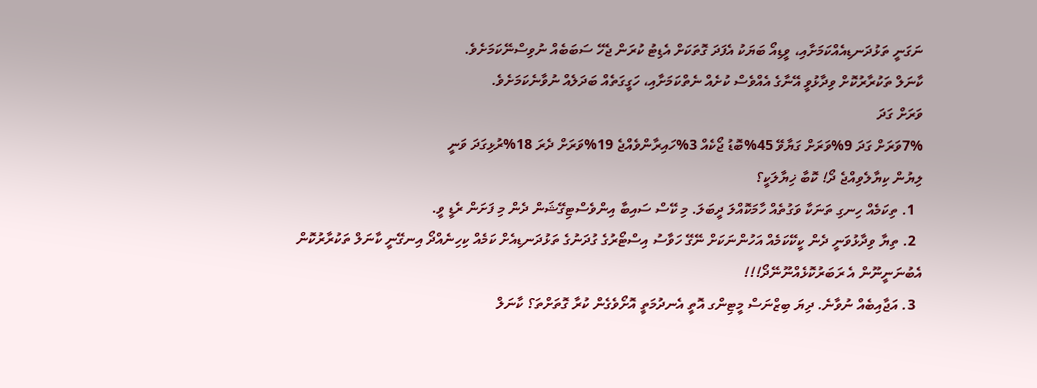ނަގަނީ ތަޅުދަނޑިއެއްކަމަށާއި، ވީޑިއޯ ބަޔަކު އެފަދަ ގޮތަކަށް އެޑިޓު ކުރަން ޖެހޭ ސަބަބެއް ނުވިސްނޭކަމަށެވެ.
ކާނަލް ތަކުރާރުކޮށް ވިދާޅުވީ އޭނާގެ އެއްވެސް ކުށެއް ނެތްކަމަށާއި، ހަގީގަތެއް ބަދަލެއް ނުވާނެކަމަށެވެ.
ވަރަށް ގަދަ
7%ވަރަށް ގަދަ 9%ވަރަށް ގަޔާވޭ 45%ބޮޑު ޖޯކެއް 3%ހައިރާންވެއްޖެ 19%ވަރަށް ދެރަ 18%ރުޅިގަދަ ވަނީ
ލިޔުން ކިޔާލެވިއްޖެ ދޯ! ކޮބާ ޚިޔާލަކީ؟
  1. ތިކަމެއް ހިނގި ތަނަކާ ވަގުތެއް ހާމަކޮއްލަ ދީބަލަ. މި ކޭސް ސައިބާ އިންވެސްޓިގޭޝަން ދެން މި ފަށަން ރެޑީ ވީ.
  2. ތިޔާ ވިދާޅުވަނީ ދެން ކީކޭކަމެއް އަހުންނަކަށް ނޭގޭ ހަވާސު އިސްޓޯރުގެ ގުދަނުގެ ތަޅުދަނޑިއެށް ކަމެއް ކިހިނެއްދޯ އިނގޭނީ ކާނަލް ތަކުރާރުކޮން އެބުނަނީނޫން އެ ރަބަރުކޮޅެއްނޫނޭދޯ!!!
  3. އަޖާއިބެއް ނުވާނެ. ދިޔަ ބިޒްނަސް މީޓިންގ އޮތީ އެނދުމަތީ އޮށޯވެގެން ކުރާ ގޮތަށްތަ؟ ކާނަލް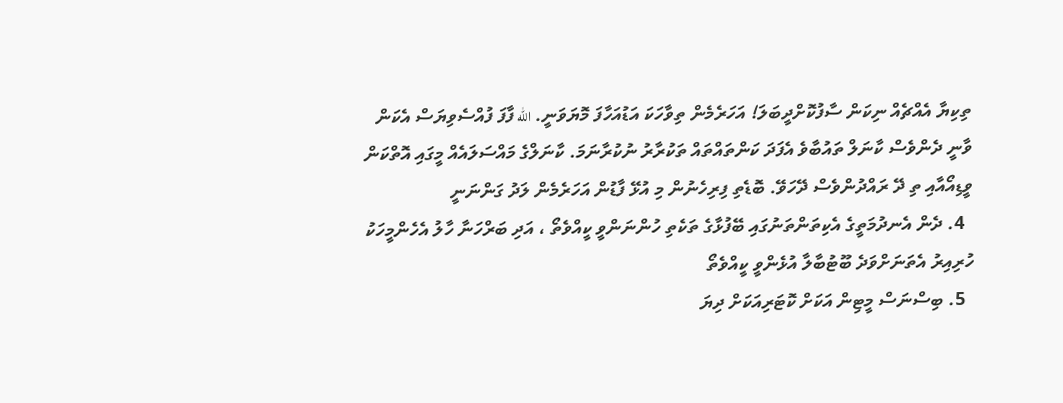ތިކިޔާ އެއްޗެއް ނިކަން ސާފުކޮށްދީބަލަ! އަހަރެމެން ތިވާހަކަ އަޑުއަހާފަ މޮޔަވަނީ. الله ފާފަ ފުއްސެވިޔަސް އެކަން ވާނީ ދެންވެސް ކާނަލް ތައުބާވެ އެފަދަ ކަންތައްތައް ތަކުރާރު ނުކުރާނަމަ. ކާނަލްގެ މައްސަލައެއް މީގައި އޮތްކަން ވީޑިއޯއާއި ތި ދޭ ރައްދުންވެސް ދޭހަވޭ. ބޮޑެތި ފިރިހެނުން މި އުޅޭ ފާޑުން އަހަރެމެން ލަދު ގަންނަނީ
  4. ދެން އެނދުމަތީގެ އެކިތަންތަނުގައި ބޭފުޅާގެ ތަކެތި ހުންނަންވީ ކީއްވެތޯ ، އަދި ބަރްހަނާ ހާލު އެހެންމީހަކު ހުރިއިރު އެތަނަށްވަދެ ބޫޓުބާލާ އުޅެންވީ ކީއްވެތޯ
  5. ބިސްނަސް މީޓިން އަކަށް ކޮޓަރިއަކަށް ދިޔަ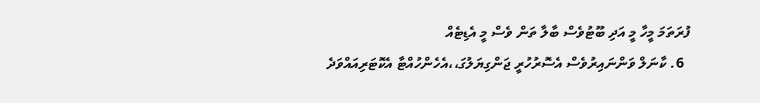ފުރަތަމަ މީހާ މީ އަދި ބޫޓުވެސް ބާލާ ތަން ވެސް މީ އެޑިޓެއް
  6. ކާނަލް ވަންނައިރުވެސް އެސޮރުހުރީ ޖަންގިޔަލުގަ،،އެހެންހުއްޓާ އެކޮޓަރިއައްވަދެ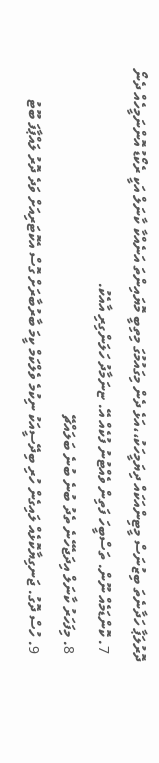ދޮރުލަޕާ ހަދާނެތަ ބިޒުނަސް މީޓިންއަކައް ދިޔަމީހަކު،،އަޅެ ދެން މިގައުމުގަ މިތިބީ މޮޔައިންތަ އަނެއްކާ ކާނަލް އަކީ ރެކޯޑު އޮންނަމީހެއް ދެނޯ
  7. ކޮންޑަމެއް ނޫން. ތަސްބީހަ ފަތިން ވެއްޓުނު ފުކެއް އޭ. ޏނަމާދު ހަލަންގިރި އާއެކު.
  8. މިފަހަރު ކާނަލް އިދަޖެހޭނެ ތެދު ބުނެ ބުނެ ބަލައްޗޭ
  9. ހުސް ދޮގު. ޖަނގިޔާކޮޅެއް ލައިގެން ހުރި ބިދޭސީއަކު ނިކުމެ ވެލްކަމް ކީމަ ބާރުބާރަށް ގޮސް އެކޮޓަރިއަށް ވަދެ ދޮރު ލައްޕާފަ ބޫޓު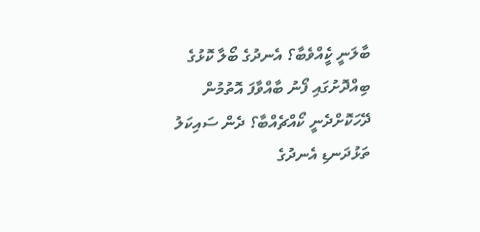ބާލަނީ ކީެއްވެބާ؟ އެނދުގެ ބޯލާ ކޮޅުގެ ބިއްދޮށުގައި ފޯނު ބާއްވާފަ އޮތުމުން ދޭހަކޮށްދެނީ ކޯއްޗެއްބާ؟ ދެން ސައިކަލު ތަޅުދަނޑި އެނދުގެ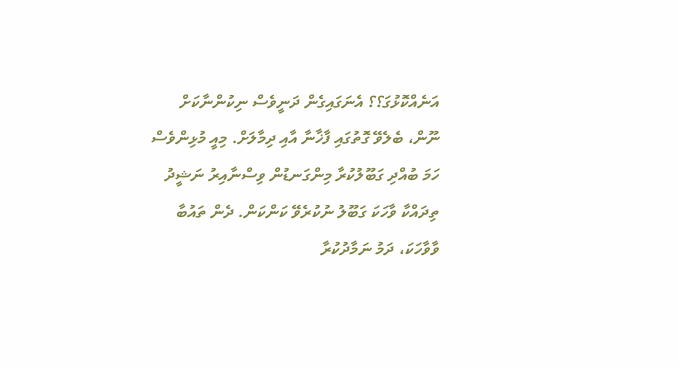އަނެއްކޮޅުގަ؟؟ އެނަގައިގެން ދަނީވެސް ނިކުންނާކަށް ނޫން، ބެލެވޭ ގޮތުގައި ފާޚާނާ އާއި ދިމާލަށް. މިއީ މުޅިންވެސް ހަމަ ބުއްދި ގަބޫލުކުރާ މިންގަނޑުން ވިސްނާއިރު ނަޝީދު ތިދައްކާ ވާހަކަ ގަބޫލު ނުކުރެވޭ ކަންކަން. ދެން ތައުބާ ވާވާހަކަ، ދަމު ނަމާދުކުރާ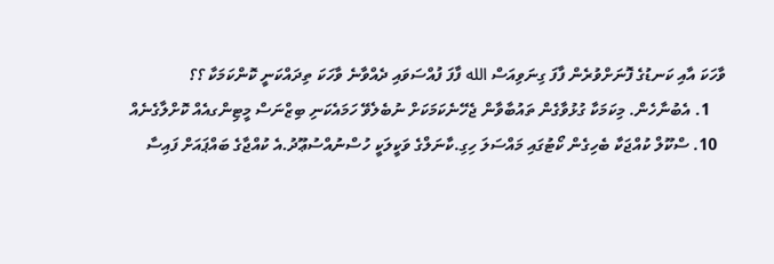ވާހަކަ އާއި ކަނޑުގެ ފޮނަށްވުރެން ފާފަ ގިނަވިއަސް الله ފާފަ ފުއްސަވައި ދެއްވާނެ ވާހަކަ ތިދައްކަނީ ކޮންކަމަކާ ؟؟
    1. އެބުނާހެން. މިކަމަކާ ގުޅުވާގެން ތައުބާވާން ޖެހޭނެކަމަކަށް ނުބެލެވޭ ހަމައެކަނި ބިޒްނަސް މީޓިންގއެއް ކޮށްލާގެނެއް
  10. ސްކޫލް ކުއްޖަކާ ބެހިގެން ކޯޓުގައި މައްސަލަ ހިގި.ކާނަލްގެ ވަކީލަކީ ހުސްނުއްސުޢޫދު.އެ ކުއްޖާގެ ބައްޕައަށް ފައިސާ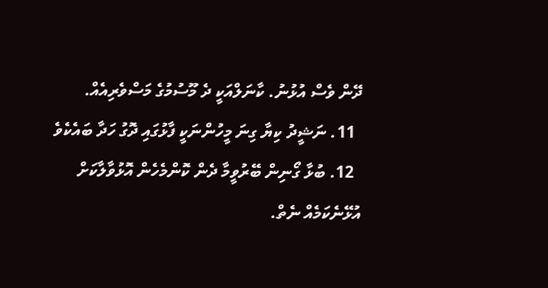ދޭން ވެސް އުޅުނު. ކާނަލްއަކީ ދެ މޫސުމުގެ މަސްވެރިއެއް.
  11. ނަޝީދު ކިޔާ ގިނަ މީހުންނަކީ ފާޅުގައި ދޮގު ހަދާ ބައެކެވެ
  12. ބުޅާ ގޯނިން ބޭރުވީމާ ދެން ކޮންމެހެން އޮޅުވާލާކަށް އުޅޭނެކަމެއް ނެތް.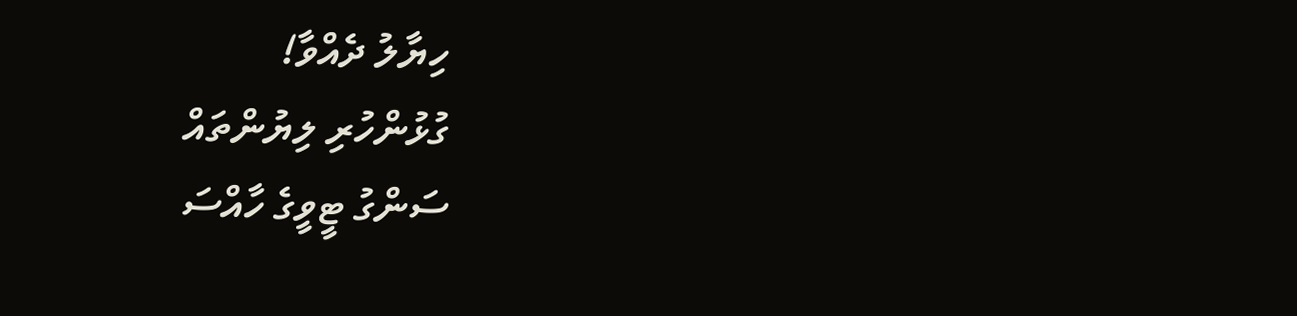ހިޔާލު ދެއްވާ!
ގުޅުންހުރި ލިޔުންތައް
ސަންގު ޓީވީގެ ހާއްސަ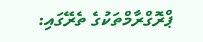ޕްރޮގްރާމްތަކުގެ ތެރޭގައި: